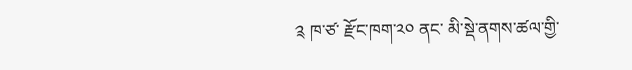༉ ཁ་ཙ་ རྫོང་ཁག་༢༠ ནང་ མི་སྡེ་ནགས་ཚལ་གྱི་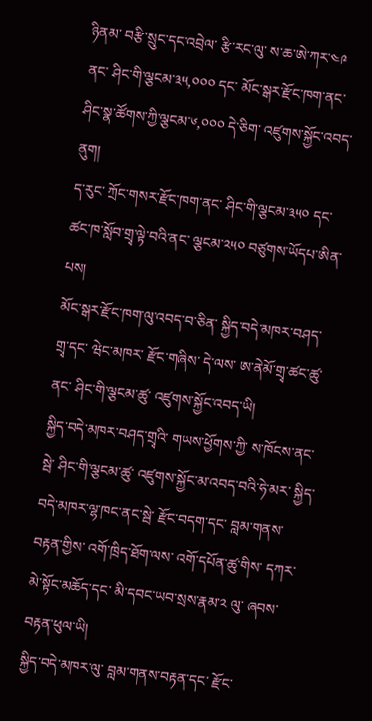ཉིནམ་ བརྩི་སྲུང་དང་འབྲེལ་ རྩི་རང་ལུ་ ས་ཆ་ཨེ་ཀར་༤༩ ནང་ ཤིང་གི་ལྕངམ་༣༥,༠༠༠ དང་ མོང་སྒར་རྫོང་ཁག་ནང་ ཤིང་སྣ་ཚོགས་ཀྱི་ལྕངམ་༦,༠༠༠ དེ་ཅིག་ འཛུགས་སྐྱོང་འབད་ནུག།
ད་རུང་ ཀྲོང་གསར་རྫོང་ཁག་ནང་ ཤིང་གི་ལྕངམ་༣༥༠ དང་ ཚང་ཁ་སློབ་གྲྭ་ལྟེ་བའི་ནང་ ལྕངམ་༢༥༠ བཙུགས་ཡོདཔ་ཨིན་པས།
མོང་སྒར་རྫོང་ཁག་ལུ་འབད་བ་ཅིན་ སྐྱིད་བདེ་མཁར་བཤད་གྲྭ་དང་ ཝེང་མཁར་ རྫོང་གཞིས་ དེ་ལས་ ཨ་ནེམོ་གྲྭ་ཚང་ཚུ་ནང་ ཤིང་གི་ལྕངམ་ཚུ་ འཛུགས་སྐྱོང་འབད་ཡི།
སྐྱིད་བདེ་མཁར་བཤད་གྲྭའི་ གཡས་ཕྱོགས་ཀྱི་ ས་ཁོངས་ནང་སྦེ་ ཤིང་གི་ལྕངམ་ཚུ་ འཛུགས་སྐྱོང་མ་འབད་བའི་ཧེ་མར་ སྐྱིད་བདེ་མཁར་ལྷ་ཁང་ནང་སྦེ་ རྫོང་བདག་དང་ བླམ་གནས་བརྟན་གྱིས་ འགོ་ཁྲིད་ཐོག་ལས་ འགོ་དཔོན་ཚུ་གིས་ དཀར་མེ་སྟོང་མཆོད་དང་ མི་དབང་ཡབ་སྲས་རྣམ་༢ ལུ་ ཞབས་བརྟན་ཕུལ་ཡི།
སྐྱིད་བདེ་མཁར་ལུ་ བླམ་གནས་བརྟན་དང་ རྫོང་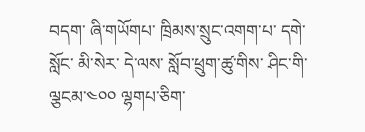བདག་ ཞི་གཡོགཔ་ ཁྲིམས་སྲུང་འགག་པ་ དགེ་སློང་ མི་སེར་ དེ་ལས་ སློབ་ཕྲུག་ཚུ་གིས་ ཤིང་གི་ལྕངམ་༤༠༠ ལྷགཔ་ཅིག་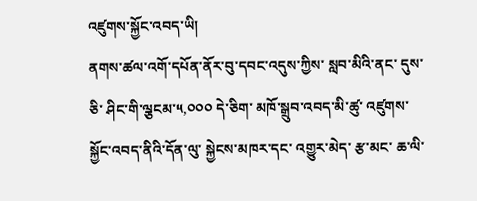འཛུགས་སྐྱོང་འབད་ཡི།
ནགས་ཚལ་འགོ་དཔོན་ནོར་བུ་དབང་འདུས་ཀྱིས་ སླབ་མིའི་ནང་ དུས་ཅི་ ཤིང་གི་ལྕངམ་༥,༠༠༠ དེ་ཅིག་ མཁོ་སྒྲུབ་འབད་མི་ཚུ་ འཛུགས་སྐྱོང་འབད་ནིའི་དོན་ལུ་ སྐྱེངས་མཁར་དང་ འགྱུར་མེད་ རྩ་མང་ ཆ་ལི་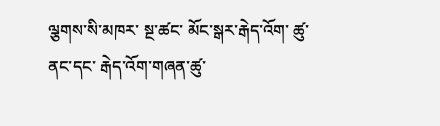ལྕགས་སི་མཁར་ སྔ་ཚང་ མོང་སྒར་རྒེད་འོག་ ཚུ་ནང་དང་ རྒེད་འོག་གཞན་ཚུ་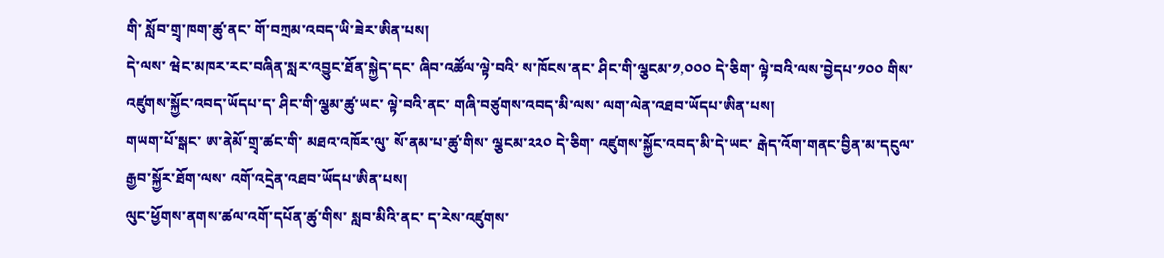གི་ སློབ་གྲྭ་ཁག་ཚུ་ནང་ གོ་བཀྲམ་འབད་ཡི་ཟེར་ཨིན་པས།
དེ་ལས་ ཝེང་མཁར་རང་བཞིན་སླར་འབྱུང་ཐོན་སྐྱེད་དང་ ཞིབ་འཚོལ་ལྟེ་བའི་ ས་ཁོངས་ནང་ ཤིང་གི་ལྕངམ་༡,༠༠༠ དེ་ཅིག་ ལྟེ་བའི་ལས་བྱེདཔ་༡༠༠ གིས་ འཛུགས་སྐྱོང་འབད་ཡོདཔ་ད་ ཤིང་གི་ལྕམ་ཚུ་ཡང་ ལྟེ་བའི་ནང་ གཞི་བཙུགས་འབད་མི་ལས་ ལག་ལེན་འཐབ་ཡོདཔ་ཨིན་པས།
གཡག་པོ་སྒང་ ཨ་ནེམོ་གྲྭ་ཚང་གི་ མཐའ་འཁོར་ལུ་ སོ་ནམ་པ་ཚུ་གིས་ ལྕངམ་༢༢༠ དེ་ཅིག་ འཛུགས་སྐྱོང་འབད་མི་དེ་ཡང་ རྒེད་འོག་གནང་བྱིན་མ་དངུལ་རྒྱབ་སྐྱོར་ཐོག་ལས་ འགོ་འདྲེན་འཐབ་ཡོདཔ་ཨིན་པས།
ལུང་ཕྱོགས་ནགས་ཚལ་འགོ་དཔོན་ཚུ་གིས་ སླབ་མིའི་ནང་ ད་རེས་འཛུགས་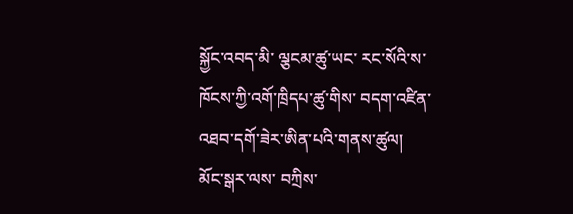སྐྱོང་འབད་མི་ ལྕངམ་ཚུ་ཡང་ རང་སོའི་ས་ཁོངས་ཀྱི་འགོ་ཁྲིདཔ་ཚུ་གིས་ བདག་འཛིན་འཐབ་དགོ་ཟེར་ཨིན་པའི་གནས་ཚུལ།
མོང་སྒར་ལས་ བཀྲིས་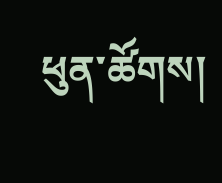ཕུན་ཚོགས།